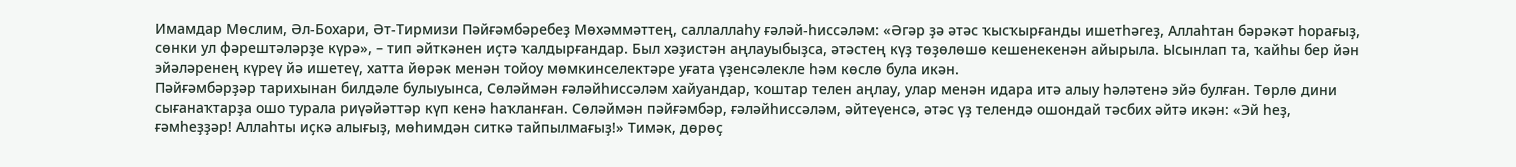Имамдар Мөслим, Әл-Бохари, Әт-Тирмизи Пәйғәмбәребеҙ Мөхәммәттең, саллаллаһу ғәләй-һиссәләм: «Әгәр ҙә әтәс ҡысҡырғанды ишетһәгеҙ, Аллаһтан бәрәкәт һорағыҙ, сөнки ул фәрештәләрҙе күрә», – тип әйткәнен иҫтә ҡалдырғандар. Был хәҙистән аңлауыбыҙса, әтәстең күҙ төҙөлөшө кешенекенән айырыла. Ысынлап та, ҡайһы бер йән эйәләренең күреү йә ишетеү, хатта йөрәк менән тойоу мөмкинселектәре уғата үҙенсәлекле һәм көслө була икән.
Пәйғәмбәрҙәр тарихынан билдәле булыуынса, Сөләймән ғәләйһиссәләм хайуандар, ҡоштар телен аңлау, улар менән идара итә алыу һәләтенә эйә булған. Төрлө дини сығанаҡтарҙа ошо турала риүәйәттәр күп кенә һаҡланған. Сөләймән пәйғәмбәр, ғәләйһиссәләм, әйтеүенсә, әтәс үҙ телендә ошондай тәсбих әйтә икән: «Эй һеҙ, ғәмһеҙҙәр! Аллаһты иҫкә алығыҙ, мөһимдән ситкә тайпылмағыҙ!» Тимәк, дөрөҫ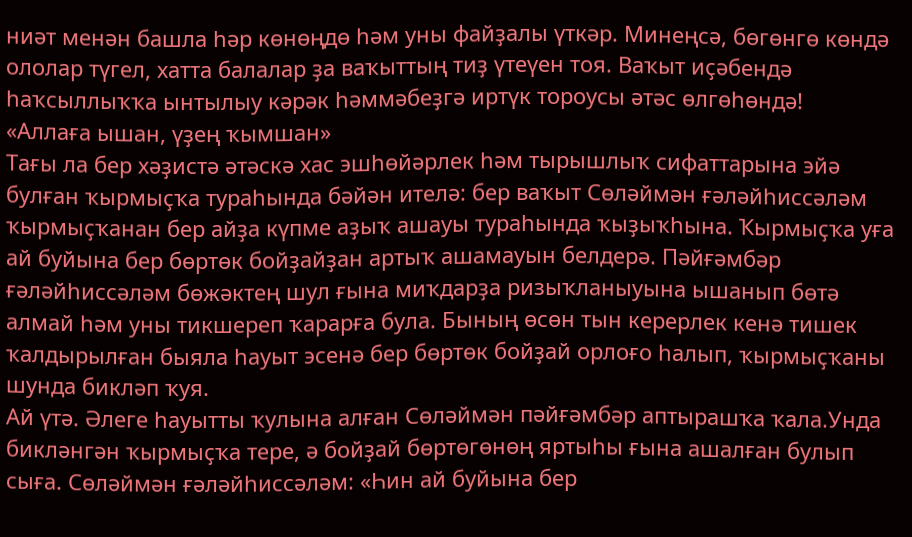ниәт менән башла һәр көнөңдө һәм уны файҙалы үткәр. Минеңсә, бөгөнгө көндә ололар түгел, хатта балалар ҙа ваҡыттың тиҙ үтеүен тоя. Ваҡыт иҫәбендә һаҡсыллыҡҡа ынтылыу кәрәк һәммәбеҙгә иртүк тороусы әтәс өлгөһөндә!
«Аллаға ышан, үҙең ҡымшан»
Тағы ла бер хәҙистә әтәскә хас эшһөйәрлек һәм тырышлыҡ сифаттарына эйә булған ҡырмыҫҡа тураһында бәйән ителә: бер ваҡыт Сөләймән ғәләйһиссәләм ҡырмыҫҡанан бер айҙа күпме аҙыҡ ашауы тураһында ҡыҙыҡһына. Ҡырмыҫҡа уға ай буйына бер бөртөк бойҙайҙан артыҡ ашамауын белдерә. Пәйғәмбәр ғәләйһиссәләм бөжәктең шул ғына миҡдарҙа ризыҡланыуына ышанып бөтә алмай һәм уны тикшереп ҡарарға була. Бының өсөн тын керерлек кенә тишек ҡалдырылған быяла һауыт эсенә бер бөртөк бойҙай орлоғо һалып, ҡырмыҫҡаны шунда бикләп ҡуя.
Ай үтә. Әлеге һауытты ҡулына алған Сөләймән пәйғәмбәр аптырашҡа ҡала.Унда бикләнгән ҡырмыҫҡа тере, ә бойҙай бөртөгөнөң яртыһы ғына ашалған булып сыға. Сөләймән ғәләйһиссәләм: «Һин ай буйына бер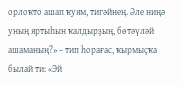орлоҡто ашап ҡуям, тигәйнең. Әле ниңә уның яртыһын ҡалдырҙың, бөтәүләй ашаманың?» – тип һорағас, ҡырмыҫҡа былай ти: «Эй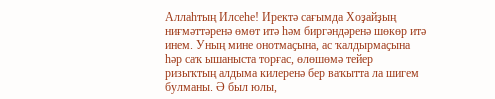Аллаһтың Илсеһе! Иректә сағымда Хоҙайҙың ниғмәттәренә өмөт итә һәм биргәндәренә шөкөр итә инем. Уның мине онотмаҫына, ас ҡалдырмаҫына һәр саҡ ышаныста торғас, өлөшөмә тейер ризыҡтың алдыма килеренә бер ваҡытта ла шигем булманы. Ә был юлы,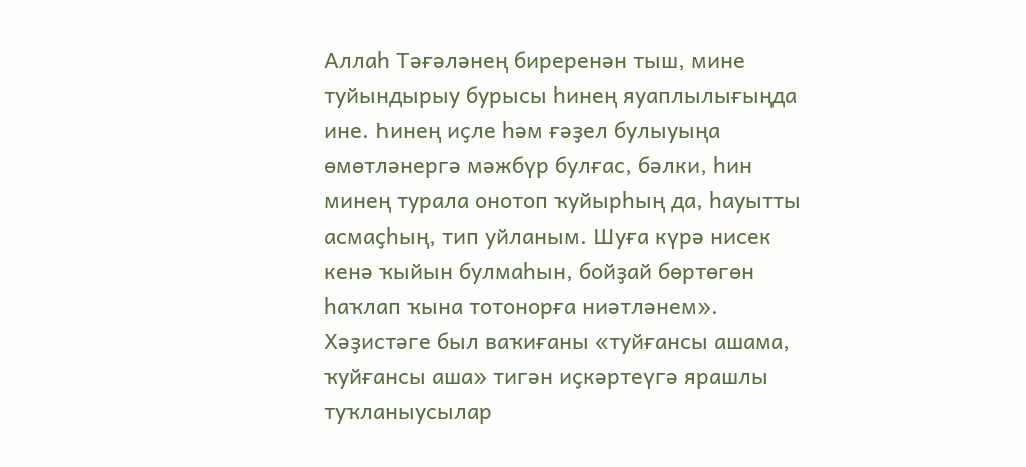Аллаһ Тәғәләнең биреренән тыш, мине туйындырыу бурысы һинең яуаплылығыңда ине. Һинең иҫле һәм ғәҙел булыуыңа өмөтләнергә мәжбүр булғас, бәлки, һин минең турала онотоп ҡуйырһың да, һауытты асмаҫһың, тип уйланым. Шуға күрә нисек кенә ҡыйын булмаһын, бойҙай бөртөгөн һаҡлап ҡына тотонорға ниәтләнем». Хәҙистәге был ваҡиғаны «туйғансы ашама, ҡуйғансы аша» тигән иҫкәртеүгә ярашлы туҡланыусылар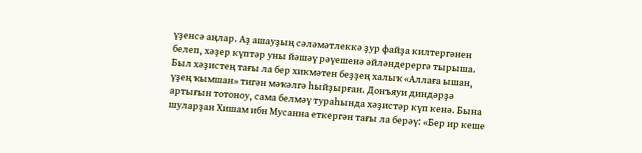үҙенсә аңлар. Аҙ ашауҙың сәләмәтлеккә ҙур файҙа килтергәнен белеп, хәҙер күптәр уны йәшәү рәүешенә әйләндерергә тырыша. Был хәҙистең тағы ла бер хикмәтен беҙҙең халыҡ «Аллаға ышан, үҙең ҡымшан» тигән мәҡәлгә һыйҙырған. Донъяуи диндәрҙә артығын тотоноу, сама белмәү тураһында хәҙистәр күп кенә. Бына шуларҙан Хишам ибн Мусанна еткергән тағы ла берәү: «Бер ир кеше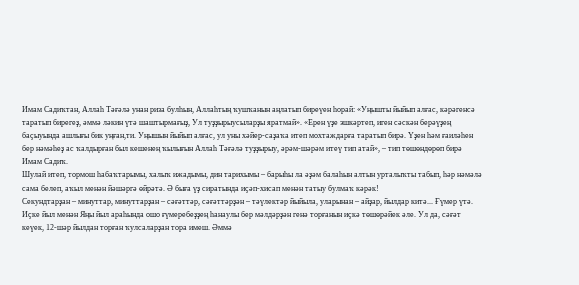Имам Садиҡтан, Аллаһ Тәғәлә унан риза булһын, Аллаһтың ҡушҡанын аңлатып биреүен һорай: «Уңышты йыйып алғас, кәрәгенсә таратып бирегеҙ, әммә ләкин үтә шаштырмағыҙ, Ул туҙҙырыусыларҙы яратмай». «Ерен үҙе эшкәртеп, иген сәскән берәүҙең баҫыуында ашлығы бик уңған,ти. Уңышын йыйып алғас, ул уны хәйер-саҙаҡа итеп мохтаждарға таратып бирә. Үҙен һәм ғаиләһен бер нәмәһеҙ ас ҡалдырған был кешенең ҡылығын Аллаһ Тәғәлә туҙҙырыу, әрәм-шәрәм итеү тип атай», – тип төшөндөрөп бирә Имам Садиҡ.
Шулай итеп, тормош һабаҡтарымы, халыҡ ижадымы, дин тарихымы – барыһы ла әҙәм балаһын алтын урталыҡты табып, һәр нәмәлә сама белеп, аҡыл менән йәшәргә өйрәтә. Ә быға үҙ сиратында иҫәп-хисап менән татыу булмаҡ кәрәк!
Секундтарҙан – минуттар, минуттарҙан – сәғәттәр, сәғәттәрҙән – тәүлектәр йыйыла, уларынан – айҙар, йылдар китә... Ғүмер үтә. Иҫке йыл менән Яңы йыл араһында ошо ғүмеребеҙҙең һанаулы бер мәлдәрҙән генә торғанын иҫкә төшөрәйек әле. Ул да, сәғәт кеүек, 12-шәр йылдан торған ҡулсаларҙан тора имеш. Әммә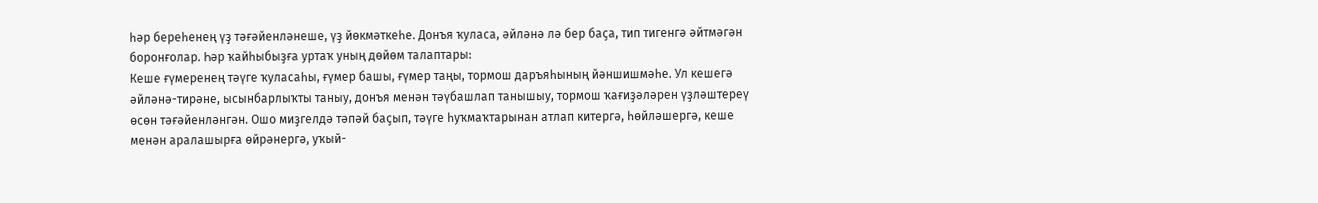һәр береһенең үҙ тәғәйенләнеше, үҙ йөкмәткеһе. Донъя ҡуласа, әйләнә лә бер баҫа, тип тигенгә әйтмәгән боронғолар. Һәр ҡайһыбыҙға уртаҡ уның дөйөм талаптары:
Кеше ғүмеренең тәүге ҡуласаһы, ғүмер башы, ғүмер таңы, тормош даръяһының йәншишмәһе. Ул кешегә әйләнә-тирәне, ысынбарлыҡты таныу, донъя менән тәүбашлап танышыу, тормош ҡағиҙәләрен үҙләштереү өсөн тәғәйенләнгән. Ошо миҙгелдә тәпәй баҫып, тәүге һуҡмаҡтарынан атлап китергә, һөйләшергә, кеше менән аралашырға өйрәнергә, уҡый-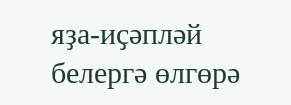яҙа-иҫәпләй белергә өлгөрә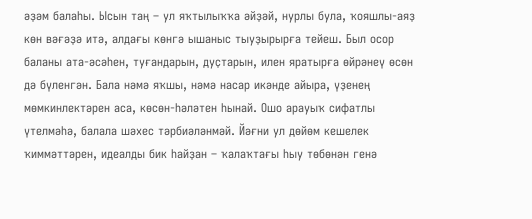әҙәм балаһы. Ысын таң – ул яҡтылыҡҡа әйҙәй, нурлы була, ҡояшлы-аяҙ көн вәғәҙә итә, алдағы көнгә ышаныс тыуҙырырға тейеш. Был осор баланы ата-әсәһен, туғандарын, дуҫтарын, илен яратырға өйрәнеү өсөн дә бүленгән. Бала нәмә яҡшы, нәмә насар икәнде айыра, үҙенең мөмкинлектәрен аса, көсөн-һәләтен һынай. Ошо арауыҡ сифатлы үтелмәһә, балала шәхес тәрбиәләнмәй. Йәғни ул дөйөм кешелек ҡиммәттәрен, идеалды бик һайҙан – ҡалаҡтағы һыу төбөнән генә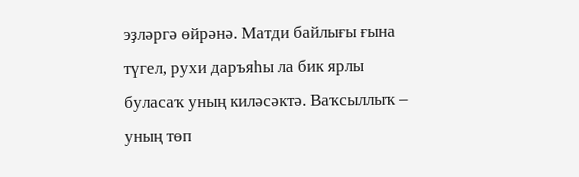эҙләргә өйрәнә. Матди байлығы ғына түгел, рухи даръяһы ла бик ярлы буласаҡ уның киләсәктә. Ваҡсыллыҡ – уның төп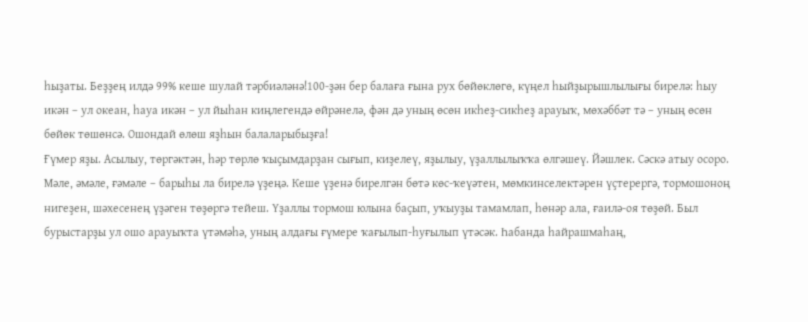һыҙаты. Беҙҙең илдә 99% кеше шулай тәрбиәләнә!100-ҙән бер балаға ғына рух бөйөклөгө, күңел һыйҙырышлылығы бирелә: һыу икән – ул океан, һауа икән – ул йыһан киңлегендә өйрәнелә, фән дә уның өсөн икһеҙ-сикһеҙ арауыҡ, мөхәббәт тә – уның өсөн бөйөк төшөнсә. Ошондай өлөш яҙһын балаларыбыҙға!
Ғүмер яҙы. Асылыу, төргәктән, һәр төрлө ҡыҫымдарҙан сығып, киҙелеү, яҙылыу, үҙаллылыҡҡа өлгәшеү. Йәшлек. Сәскә атыу осоро. Мәле, әмәле, ғәмәле – барыһы ла бирелә үҙеңә. Кеше үҙенә бирелгән бөтә көс-ҡеүәтен, мөмкинселектәрен үҫтерергә, тормошоноң нигеҙен, шәхесенең үҙәген төҙөргә тейеш. Үҙаллы тормош юлына баҫып, уҡыуҙы тамамлап, һөнәр ала, ғаилә-оя төҙөй. Был бурыстарҙы ул ошо арауыҡта үтәмәһә, уның алдағы ғүмере ҡағылып-һуғылып үтәсәк. Һабанда һайрашмаһаң,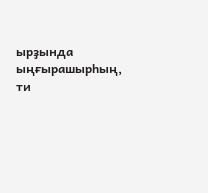ырҙында ыңғырашырһың, ти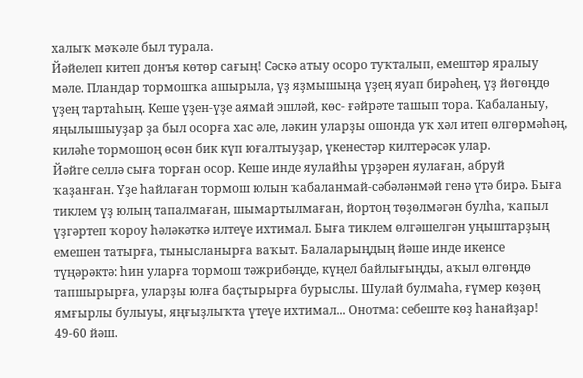халыҡ мәҡәле был турала.
Йәйелеп китеп донъя көтөр сағың! Сәскә атыу осоро туҡталып, емештәр яралыу мәле. Пландар тормошҡа ашырыла, үҙ яҙмышыңа үҙең яуап бирәһең, үҙ йөгөңдө үҙең тартаһың. Кеше үҙен-үҙе аямай эшләй, көс- ғәйрәте ташып тора. Ҡабаланыу, яңылышыуҙар ҙа был осорға хас әле, ләкин уларҙы ошонда уҡ хәл итеп өлгөрмәһәң, киләһе тормошоң өсөн бик күп юғалтыуҙар, үкенестәр килтерәсәк улар.
Йәйге селлә сыға торған осор. Кеше инде яулайһы үрҙәрен яулаған, абруй ҡаҙанған. Үҙе һайлаған тормош юлын ҡабаланмай-сәбәләнмәй генә үтә бирә. Быға тиклем үҙ юлың тапалмаған, шымартылмаған, йортоң төҙөлмәгән булһа, ҡапыл үҙгәртеп ҡороу һәләкәткә илтеүе ихтимал. Быға тиклем өлгәшелгән уңыштарҙың емешен татырға, тынысланырға ваҡыт. Балаларыңдың йәше инде икенсе түңәрәктә: һин уларға тормош тәжрибәңде, күңел байлығыңды, аҡыл өлгөңдө тапшырырға, уларҙы юлға баҫтырырға бурыслы. Шулай булмаһа, ғүмер көҙөң ямғырлы булыуы, яңғыҙлыҡта үтеүе ихтимал... Онотма: себеште көҙ һанайҙар!
49-60 йәш.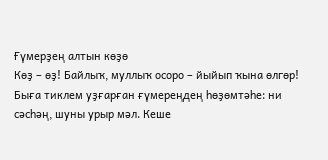Ғүмерҙең алтын көҙө
Көҙ – өҙ! Байлыҡ, муллыҡ осоро – йыйып ҡына өлгөр! Быға тиклем уҙғарған ғүмереңдең һөҙөмтәһе: ни сәсһәң, шуны урыр мәл. Кеше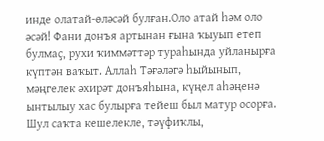инде олатай-өләсәй булған.Оло атай һәм оло әсәй! Фани донъя артынан ғына ҡыуып етеп булмаҫ, рухи ҡиммәттәр тураһында уйланырға күптән ваҡыт. Аллаһ Тәғәләгә һыйынып, мәңгелек әхирәт донъяһына, күңел аһәңенә ынтылыу хас булырға тейеш был матур осорға. Шул саҡта кешелекле, тәүфиҡлы,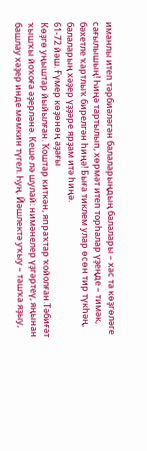иманлы итеп тәрбиәләгән балаларыңдың балалары – хас та көҙгөләге сағылышың! Һиңә тартылып, хөрмәт итеп торһалар үҙеңде – тимәк, бәхетле ҡартлыҡ бирелгән һиңә! Быға тиклем улар өсөн тир түкһәң, балаларың хәҙер үҙҙәре ярҙам итә һиңә.
61-72 йәш. Ғүмер көҙөнөң аҙағы
Көҙгө уңыштар йыйылған. Ҡоштар киткән, япраҡтар ҡойолған.Тәбиғәт ҡышҡы йоҡоға әҙерләнә. Кеше лә шулай: нимәнелер үҙгәртеү, яңынан башлау хәҙер инде мөмкин түгел. Һуң. Йәшлектә уҡыу – ташҡа яҙыу,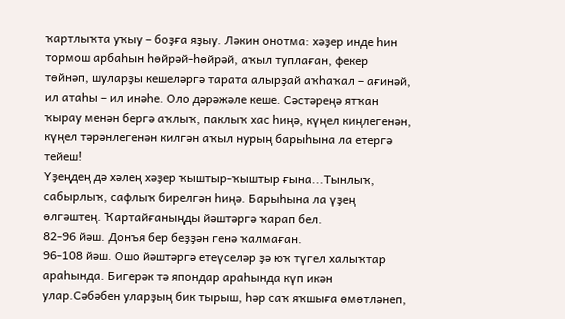ҡартлыҡта уҡыу – боҙға яҙыу. Ләкин онотма: хәҙер инде һин тормош арбаһын һөйрәй-һөйрәй, аҡыл туплаған, фекер төйнәп, шуларҙы кешеләргә тарата алырҙай аҡһаҡал – ағинәй, ил атаһы – ил инәһе. Оло дәрәжәле кеше. Сәстәреңә ятҡан ҡырау менән бергә аҡлыҡ, паклыҡ хас һиңә, күңел киңлегенән, күңел тәрәнлегенән килгән аҡыл нурың барыһына ла етергә тейеш!
Үҙеңдең дә хәлең хәҙер ҡыштыр-ҡыштыр ғына...Тынлыҡ, сабырлыҡ, сафлыҡ бирелгән һиңә. Барыһына ла үҙең өлгәштең. Ҡартайғаныңды йәштәргә ҡарап бел.
82-96 йәш. Донъя бер беҙҙән генә ҡалмаған.
96-108 йәш. Ошо йәштәргә етеүселәр ҙә юҡ түгел халыҡтар араһында. Бигерәк тә япондар араһында күп икән улар.Сәбәбен уларҙың бик тырыш, һәр саҡ яҡшыға өмөтләнеп,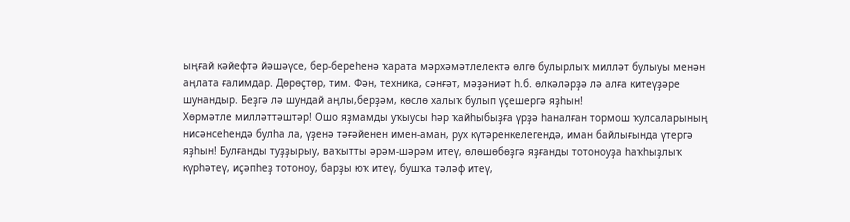ыңғай кәйефтә йәшәүсе, бер-береһенә ҡарата мәрхәмәтлелектә өлгө булырлыҡ милләт булыуы менән аңлата ғалимдар. Дөрөҫтөр, тим. Фән, техника, сәнғәт, мәҙәниәт һ.б. өлкәләрҙә лә алға китеүҙәре шунандыр. Беҙгә лә шундай аңлы,берҙәм, көслө халыҡ булып үҫешергә яҙһын!
Хөрмәтле милләттәштәр! Ошо яҙмамды уҡыусы һәр ҡайһыбыҙға үрҙә һаналған тормош ҡулсаларының нисәнсеһендә булһа ла, үҙенә тәғәйенен имен-аман, рух күтәренкелегендә, иман байлығында үтергә яҙһын! Булғанды туҙҙырыу, ваҡытты әрәм-шәрәм итеү, өлөшөбөҙгә яҙғанды тотоноуҙа һаҡһыҙлыҡ күрһәтеү, иҫәпһеҙ тотоноу, барҙы юҡ итеү, бушҡа тәләф итеү,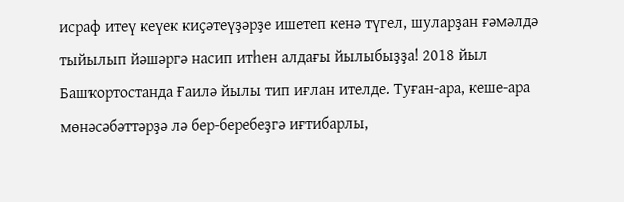исраф итеү кеүек киҫәтеүҙәрҙе ишетеп кенә түгел, шуларҙан ғәмәлдә тыйылып йәшәргә насип итһен алдағы йылыбыҙҙа! 2018 йыл Башҡортостанда Ғаилә йылы тип иғлан ителде. Туған-ара, кеше-ара мөнәсәбәттәрҙә лә бер-беребеҙгә иғтибарлы,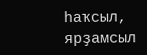һаҡсыл, ярҙамсыл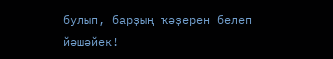булып, барҙың ҡәҙерен белеп йәшәйек!